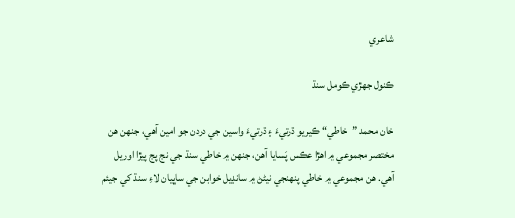شاعري

ڪنول جھڙي ڪومل سنڌ

خان محمد ”خاطي“ ڪيريو ڌرتيءَ ۽ ڌرتيءَ واسين جي دردن جو امين آھي، جنھن ھن مختصر مجموعي ۾ اھڙا عڪس پَسايا آھن، جنھن ۾ خاطي سنڌ جي نج پج پيڙا اوريل آھي. ھن مجموعي ۾ خاطي پنھنجي نيڻڻ ۾ سانڍيل خوابن جي ساڀيان لاءِ سنڌ کي جيئم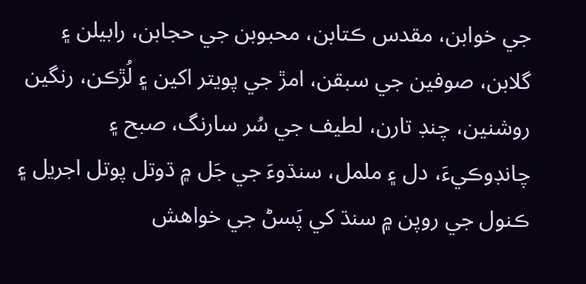جي خوابن، مقدس ڪتابن، محبوبن جي حجابن، رابيلن ۽ گلابن، صوفين جي سبقن، امڙ جي پويتر اکين ۽ لُڙڪن، رنگين روشنين، چنڊ تارن، لطيف جي سُر سارنگ، صبح ۽ چانڊوڪيءَ، دل ۽ ململ، سنڌوءَ جي جَل ۾ ڌوتل پوتل اجريل ۽ ڪنول جي روپن ۾ سنڌ کي پَسڻ جي خواھش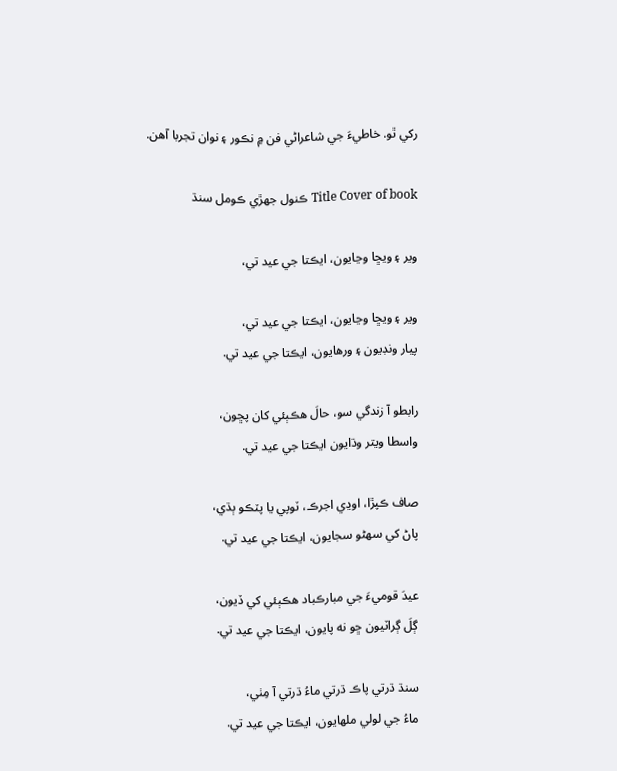رکي ٿو. خاطيءَ جي شاعراڻي فن ۾ نڪور ۽ نوان تجربا آھن.

Title Cover of book ڪنول جھڙي ڪومل سنڌ

وير ۽ ويڇا وڃايون، ايڪتا جي عيد تي،

وير ۽ ويڇا وڃايون، ايڪتا جي عيد تي،
پيار ونڊيون ۽ ورهايون، ايڪتا جي عيد تي.

رابطو آ زندگي سو، حالَ هڪٻئي کان پڇون،
واسطا ويتر وڌايون ايڪتا جي عيد تي.

صاف ڪپڙا، اوڍي اجرڪ، ٽوپي يا پٽڪو ٻڌي،
پاڻ کي سهڻو سجايون، ايڪتا جي عيد تي.

عيدَ قوميءَ جي مبارڪباد هڪٻئي کي ڏيون،
ڳلَ ڳراٽيون ڇو نه پايون، ايڪتا جي عيد تي.

سنڌ ڌرتي پاڪ ڌرتي ماءُ ڌرتي آ مِٺي،
ماءُ جي لولي ملهايون، ايڪتا جي عيد تي.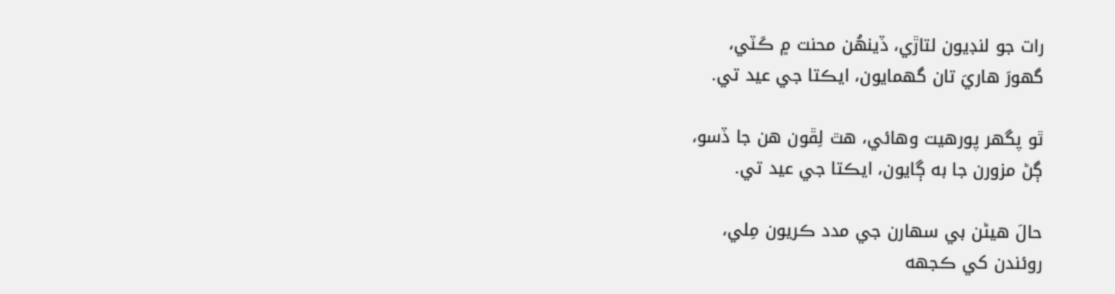رات جو لنڊيون لتاڙي، ڏينهُن محنت ۾ ڪَٽي،
گهورَ هاريَ تان گهمايون، ايڪتا جي عيد تي.

ٿو پگهر پورهيت وهائي، هٿ لِڦون هن جا ڏسو،
ڳڻ مزورن جا به ڳايون، ايڪتا جي عيد تي.

حالَ هيڻن بي سهارن جي مدد ڪريون مِلي،
روئندن کي ڪجهه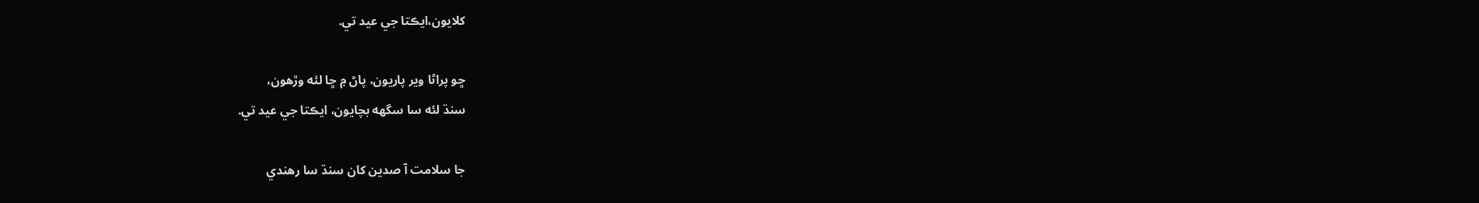کلايون،ايڪتا جي عيد تي.

ڇو پراڻا وير پاريون، پاڻ ۾ ڇا لئه وڙهون،
سنڌ لئه سا سگهه بچايون، ايڪتا جي عيد تي.

جا سلامت آ صدين کان سنڌ سا رهندي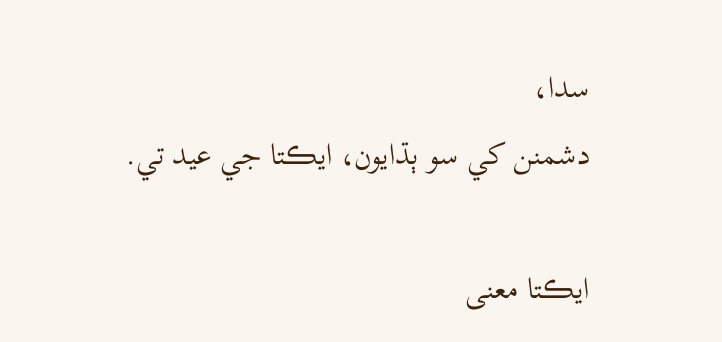سدا،
دشمنن کي سو ٻڌايون، ايڪتا جي عيد تي.

ايڪتا معنى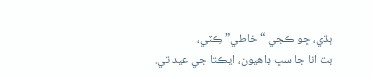ٻڌي، ڇو ڪجي “خاطي” ڪِٽي،
بت انا جا سڀ ڊاهيون، ايڪتا جي عيد تي.